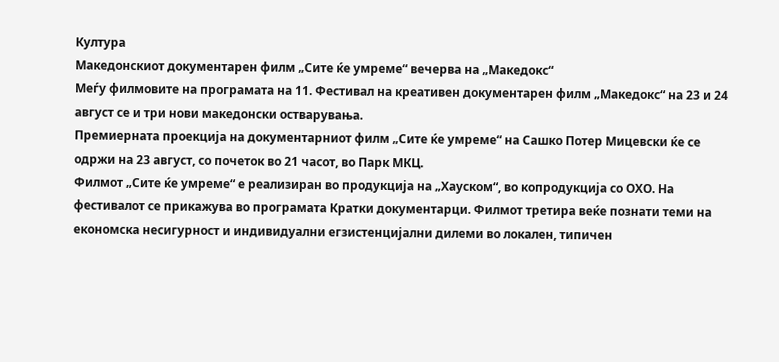Култура
Македонскиот документарен филм „Сите ќе умреме“ вечерва на „Македокс“
Меѓу филмовите на програмата на 11. Фестивал на креативен документарен филм „Македокс“ на 23 и 24 август се и три нови македонски остварувања.
Премиерната проекција на документарниот филм „Сите ќе умреме“ на Сашко Потер Мицевски ќе се одржи на 23 август, со почеток во 21 часот, во Парк МКЦ.
Филмот „Сите ќе умреме“ е реализиран во продукција на „Хауском“, во копродукција со ОХО. На фестивалот се прикажува во програмата Кратки документарци. Филмот третира веќе познати теми на економска несигурност и индивидуални егзистенцијални дилеми во локален, типичен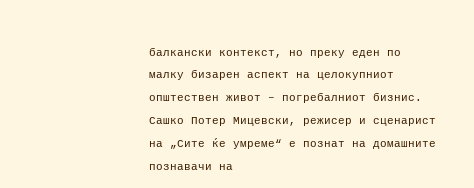балкански контекст, но преку еден по малку бизарен аспект на целокупниот општествен живот – погребалниот бизнис. Сашко Потер Мицевски, режисер и сценарист на „Сите ќе умреме“ е познат на домашните познавачи на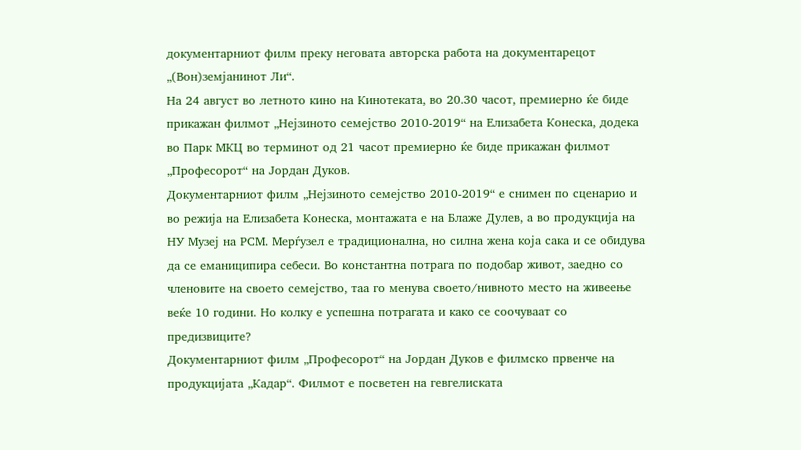документарниот филм преку неговата авторска работа на документарецот „(Вон)земјанинот Ли“.
На 24 август во летното кино на Кинотеката, во 20.30 часот, премиерно ќе биде прикажан филмот „Нејзиното семејство 2010-2019“ на Елизабета Конеска, додека во Парк МКЦ во терминот од 21 часот премиерно ќе биде прикажан филмот „Професорот“ на Јордан Дуков.
Документарниот филм „Нејзиното семејство 2010-2019“ е снимен по сценарио и во режија на Елизабета Конеска, монтажата е на Блаже Дулев, а во продукција на НУ Музеј на РСМ. Мерѓузел е традиционална, но силна жена која сака и се обидува да се еманиципира себеси. Во константна потрага по подобар живот, заедно со членовите на своето семејство, таа го менува своето/нивното место на живеење веќе 10 години. Но колку е успешна потрагата и како се соочуваат со предизвиците?
Документарниот филм „Професорот“ на Јордан Дуков е филмско првенче на продукцијата „Кадар“. Филмот е посветен на гевгелиската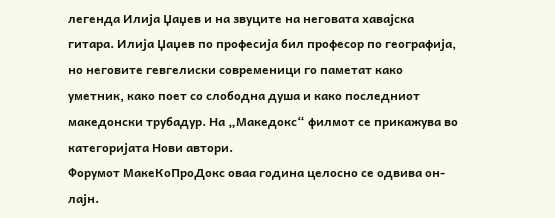легенда Илија Џаџев и на звуците на неговата хавајска гитара. Илија Џаџев по професија бил професор по географија, но неговите гевгелиски современици го паметат како уметник, како поет со слободна душа и како последниот македонски трубадур. На „Македокс“ филмот се прикажува во категоријата Нови автори.
Форумот МакеКоПроДокс оваа година целосно се одвива он-лајн.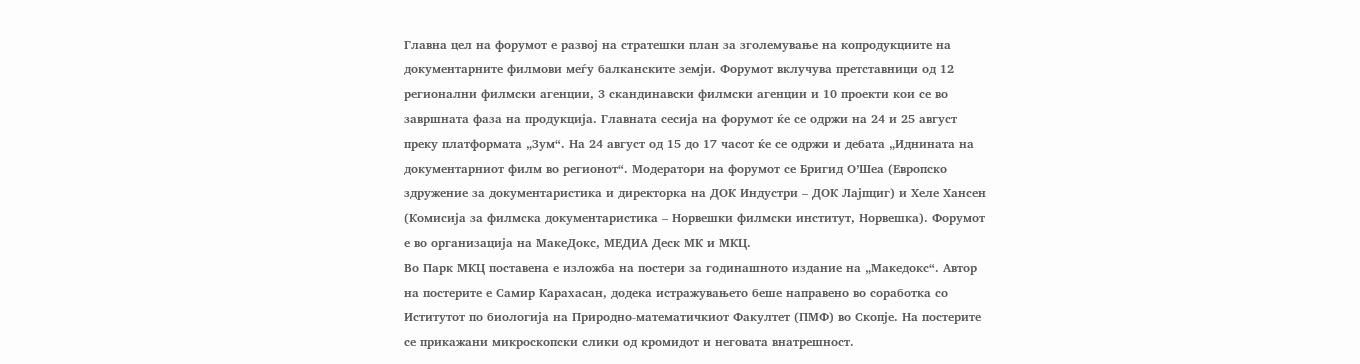Главна цел на форумот е развој на стратешки план за зголемување на копродукциите на документарните филмови меѓу балканските земји. Форумот вклучува претставници од 12 регионални филмски агенции, 3 скандинавски филмски агенции и 10 проекти кои се во завршната фаза на продукција. Главната сесија на форумот ќе се одржи на 24 и 25 август преку платформата „Зум“. На 24 август од 15 до 17 часот ќе се одржи и дебата „Иднината на документарниот филм во регионот“. Модератори на форумот се Бригид О’Шеа (Европско здружение за документаристика и директорка на ДОК Индустри – ДОК Лајпциг) и Хеле Хансен (Комисија за филмска документаристика – Норвешки филмски институт, Норвешка). Форумот е во организација на МакеДокс, МЕДИА Деск МК и МКЦ.
Во Парк МКЦ поставена е изложба на постери за годинашното издание на „Македокс“. Автор на постерите е Самир Карахасан, додека истражувањето беше направено во соработка со Иститутот по биологија на Природно-математичкиот Факултет (ПМФ) во Скопје. На постерите се прикажани микроскопски слики од кромидот и неговата внатрешност.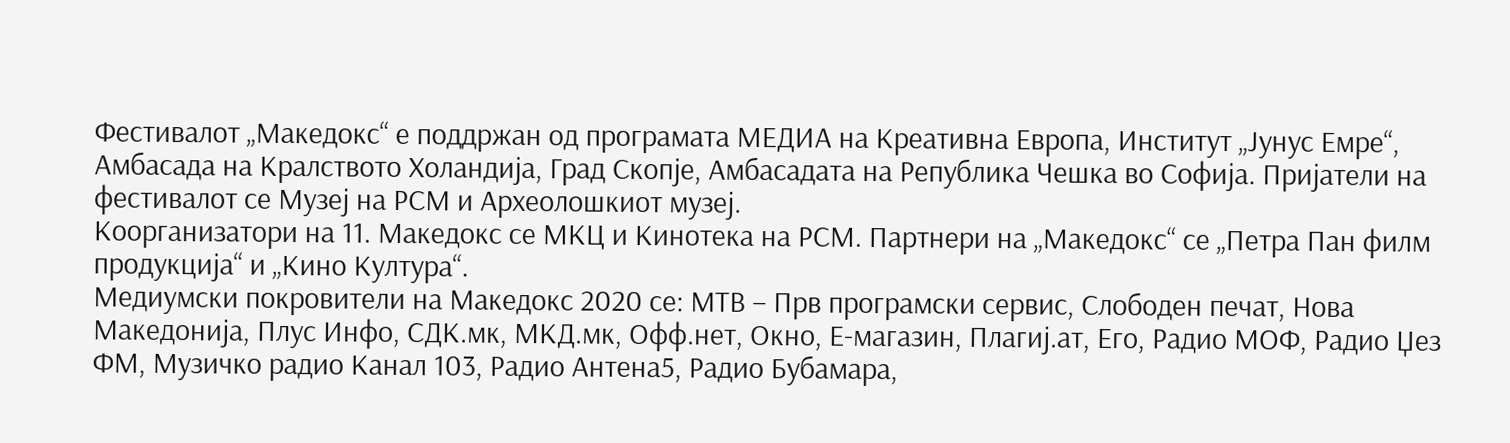Фестивалот „Македокс“ е поддржан од програмата МЕДИА на Креативна Европа, Институт „Јунус Емре“, Амбасада на Кралството Холандија, Град Скопје, Амбасадата на Република Чешка во Софија. Пријатели на фестивалот се Музеј на РСМ и Археолошкиот музеј.
Коорганизатори на 11. Македокс се МКЦ и Кинотека на РСМ. Партнери на „Македокс“ се „Петра Пан филм продукција“ и „Кино Култура“.
Медиумски покровители на Македокс 2020 се: МТВ – Прв програмски сервис, Слободен печат, Нова Македонија, Плус Инфо, СДК.мк, МКД.мк, Офф.нет, Окно, Е-магазин, Плагиј.ат, Его, Радио МОФ, Радио Џез ФМ, Музичко радио Канал 103, Радио Антена5, Радио Бубамара,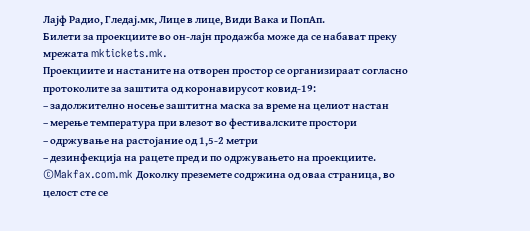Лајф Радио, Гледај.мк, Лице в лице, Види Вака и ПопАп.
Билети за проекциите во он-лајн продажба може да се набават преку мрежата mktickets.mk.
Проекциите и настаните на отворен простор се организираат согласно протоколите за заштита од коронавирусот ковид-19:
– задолжително носење заштитна маска за време на целиот настан
– мерење температура при влезот во фестивалските простори
– одржување на растојание од 1,5-2 метри
– дезинфекција на рацете пред и по одржувањето на проекциите.
©Makfax.com.mk Доколку преземете содржина од оваа страница, во целост сте се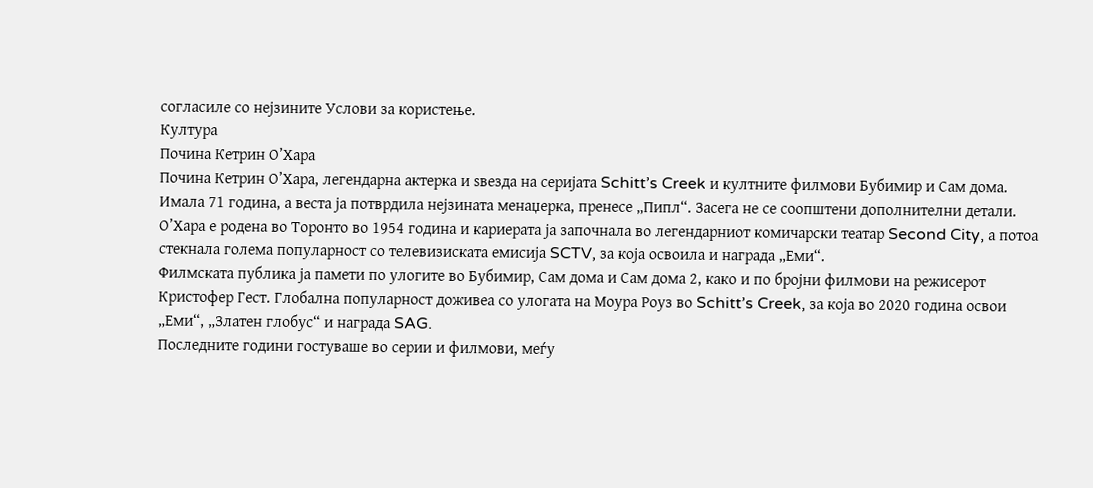согласиле со нејзините Услови за користење.
Култура
Почина Кетрин О’Хара
Почина Кетрин О’Хара, легендарна актерка и ѕвезда на серијата Schitt’s Creek и култните филмови Бубимир и Сам дома. Имала 71 година, а веста ја потврдила нејзината менаџерка, пренесе „Пипл“. Засега не се соопштени дополнителни детали.
О’Хара е родена во Торонто во 1954 година и кариерата ја започнала во легендарниот комичарски театар Second City, а потоа стекнала голема популарност со телевизиската емисија SCTV, за која освоила и награда „Еми“.
Филмската публика ја памети по улогите во Бубимир, Сам дома и Сам дома 2, како и по бројни филмови на режисерот Кристофер Гест. Глобална популарност доживеа со улогата на Моура Роуз во Schitt’s Creek, за која во 2020 година освои „Еми“, „Златен глобус“ и награда SAG.
Последните години гостуваше во серии и филмови, меѓу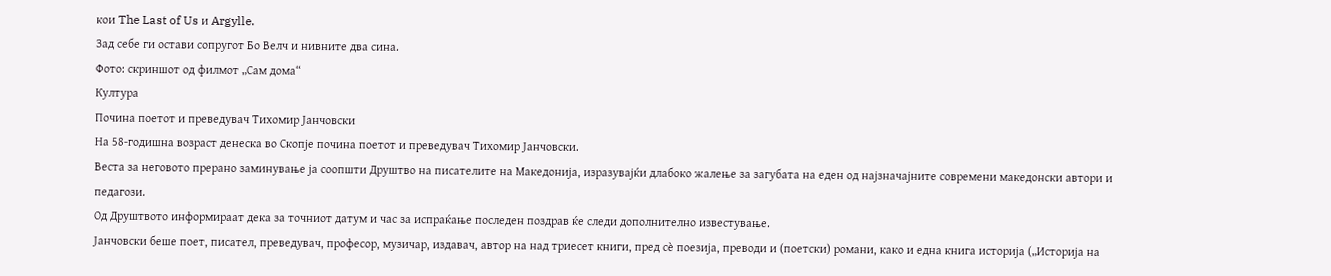кои The Last of Us и Argylle.
Зад себе ги остави сопругот Бо Велч и нивните два сина.
Фото: скриншот од филмот „Сам дома“
Култура
Почина поетот и преведувач Тихомир Јанчовски
На 58-годишна возраст денеска во Скопје почина поетот и преведувач Тихомир Јанчовски.
Веста за неговото прерано заминување ја соопшти Друштво на писателите на Македонија, изразувајќи длабоко жалење за загубата на еден од најзначајните современи македонски автори и педагози.
Од Друштвото информираат дека за точниот датум и час за испраќање последен поздрав ќе следи дополнително известување.
Јанчовски беше поет, писател, преведувач, професор, музичар, издавач, автор на над триесет книги, пред сè поезија, преводи и (поетски) романи, како и една книга историја („Историја на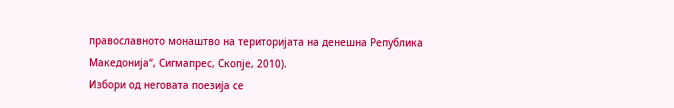православното монаштво на територијата на денешна Република Македонија“, Сигмапрес, Скопје, 2010).
Избори од неговата поезија се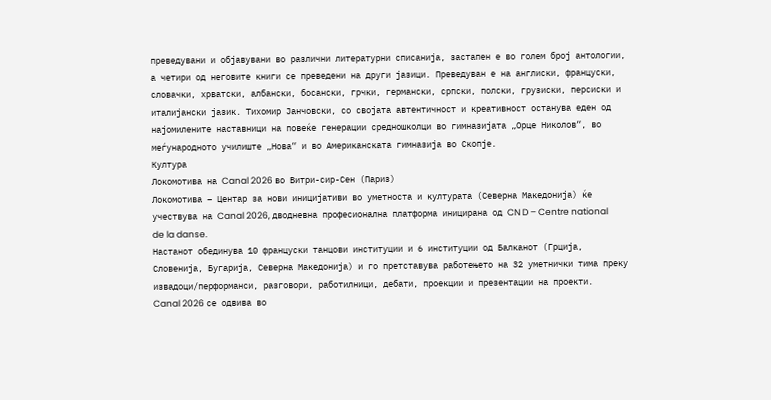преведувани и објавувани во различни литературни списанија, застапен е во голем број антологии, а четири од неговите книги се преведени на други јазици. Преведуван е на англиски, француски, словачки, хрватски, албански, босански, грчки, германски, српски, полски, грузиски, персиски и италијански јазик. Тихомир Јанчовски, со својата автентичност и креативност останува еден од најомилените наставници на повеќе генерации средношколци во гимназијата „Орце Николов“, во меѓународното училиште „Нова“ и во Американската гимназија во Скопје.
Култура
Локомотива на Canal 2026 во Витри-сир-Сен (Париз)
Локомотива – Центар за нови иницијативи во уметноста и културата (Северна Македонија) ќе учествува на Canal 2026, дводневна професионална платформа иницирана од CN D – Centre national de la danse.
Настанот обединува 10 француски танцови институции и 6 институции од Балканот (Грција, Словенија, Бугарија, Северна Македонија) и го претставува работењето на 32 уметнички тима преку извадоци/перформанси, разговори, работилници, дебати, проекции и презентации на проекти.
Canal 2026 се одвива во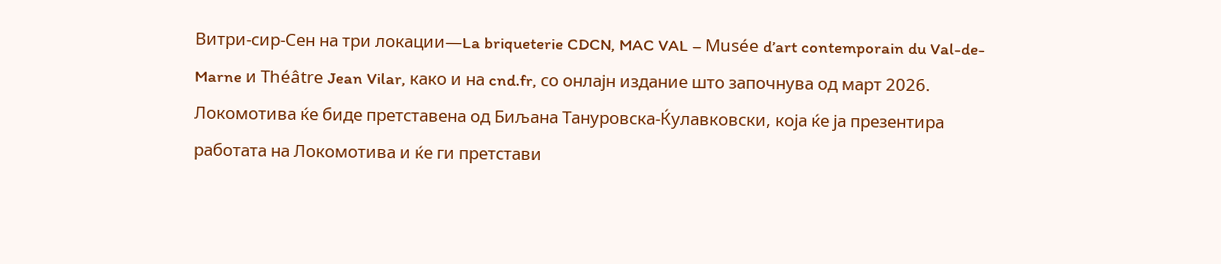Витри-сир-Сен на три локации—La briqueterie CDCN, MAC VAL – Musée d’art contemporain du Val-de-Marne и Théâtre Jean Vilar, како и на cnd.fr, со онлајн издание што започнува од март 2026.
Локомотива ќе биде претставена од Биљана Тануровска-Ќулавковски, која ќе ја презентира работата на Локомотива и ќе ги претстави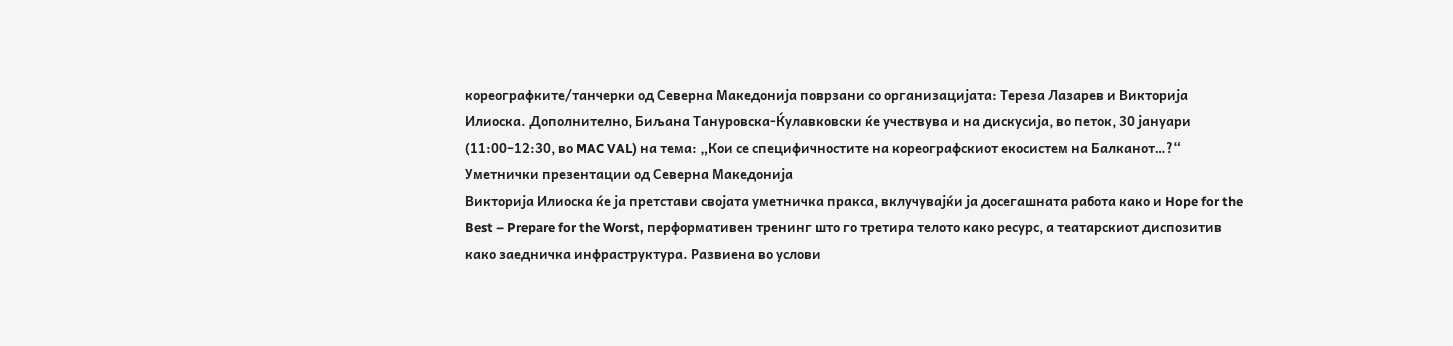кореографките/танчерки од Северна Македонија поврзани со организацијата: Тереза Лазарев и Викторија Илиоска. Дополнително, Биљана Тануровска-Ќулавковски ќе учествува и на дискусија, во петок, 30 јануари (11:00–12:30, во MAC VAL) на тема: „Кои се специфичностите на кореографскиот екосистем на Балканот…?“
Уметнички презентации од Северна Македонија
Викторија Илиоска ќе ја претстави својата уметничка пракса, вклучувајќи ја досегашната работа како и Hope for the Best – Prepare for the Worst, перформативен тренинг што го третира телото како ресурс, а театарскиот диспозитив како заедничка инфраструктура. Развиена во услови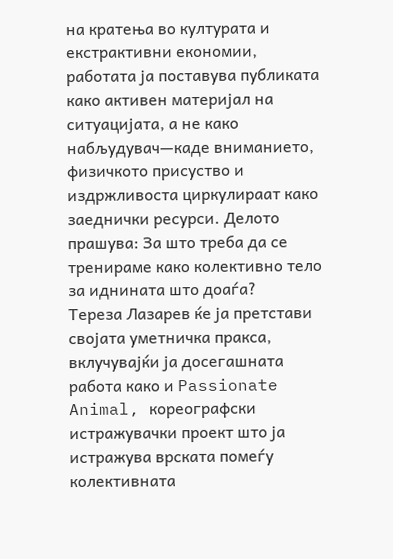на кратења во културата и екстрактивни економии, работата ја поставува публиката како активен материјал на ситуацијата, а не како набљудувач—каде вниманието, физичкото присуство и издржливоста циркулираат како заеднички ресурси. Делото прашува: За што треба да се тренираме како колективно тело за иднината што доаѓа?
Тереза Лазарев ќе ја претстави својата уметничка пракса, вклучувајќи ја досегашната работа како и Passionate Animal, кореографски истражувачки проект што ја истражува врската помеѓу колективната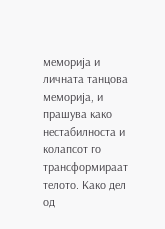меморија и личната танцова меморија, и прашува како нестабилноста и колапсот го трансформираат телото. Како дел од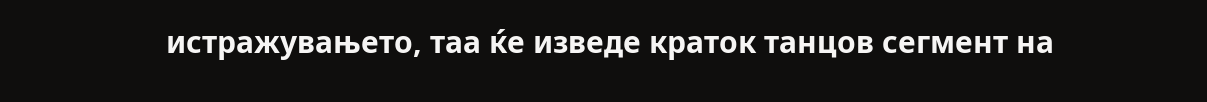истражувањето, таа ќе изведе краток танцов сегмент на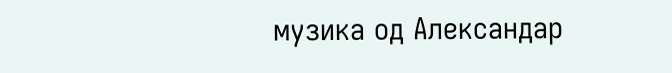музика од Александар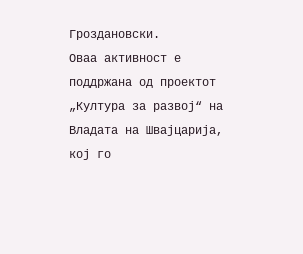Гроздановски.
Оваа активност е поддржана од проектот „Култура за развој“ на Владата на Швајцарија, кој го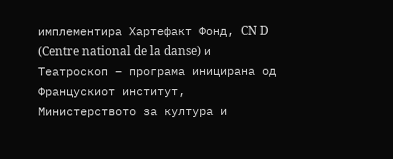имплементира Хартефакт Фонд, CN D (Centre national de la danse) и Театроскоп – програма иницирана од Францускиот институт, Министерството за култура и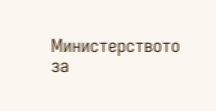Министерството за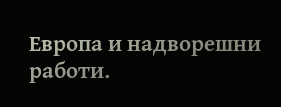Европа и надворешни работи.